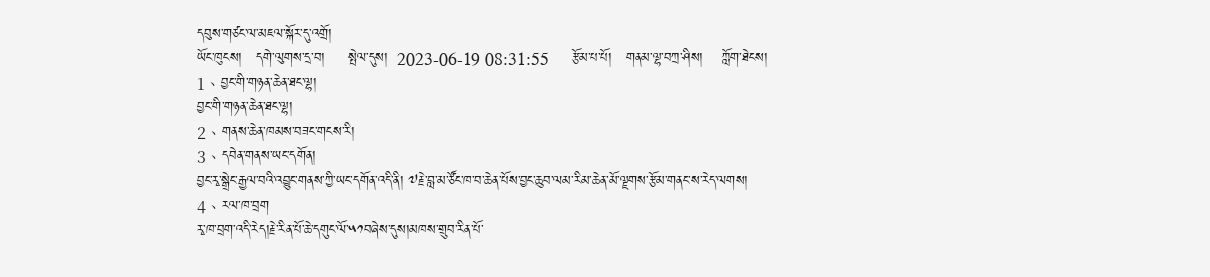དབུས་གཙང་ལ་མཇལ་སྐོར་དུ་འགྲོ།
ཡོང་ཁུངས།   དགེ་ལུགས་དྲ་བ།     སྤེལ་དུས།  2023-06-19 08:31:55     རྩོམ་པ་པོ།   གནམ་ལྷ་བཀྲ་ཤིས།    ཀློག་ཐེངས།
1、བྱང་གི་གཉན་ཆེན་ཐང་ལྷ།
བྱང་གི་གཉན་ཆེན་ཐང་ལྷ།
2、གནས་ཆེན་ཁམས་བཟང་གངས་རི།
3、དབེན་གནས་ཡང་དགོན།
བྱང་རྭ་སྒྲེང་རྒྱལ་བའི་འབྱུང་གནས་ཀྱི་ཡང་དགོན་འདི་ནི། ༧རྗེ་བླ་མ་ཙོང་ཁ་བ་ཆེན་པོས་བྱང་ཆུབ་ལམ་རིམ་ཆེན་མོ་ལྗགས་རྩོམ་གནང་ས་རེད་ལགས།
4、རལ་ཁ་བྲག
རྭ་ཁ་བྲག་འདི་རེད།རྗེ་རིན་པོ་ཆེ་དགུང་ལོ་༥༡བཞེས་དུས།མཁས་གྲུབ་རིན་པོ་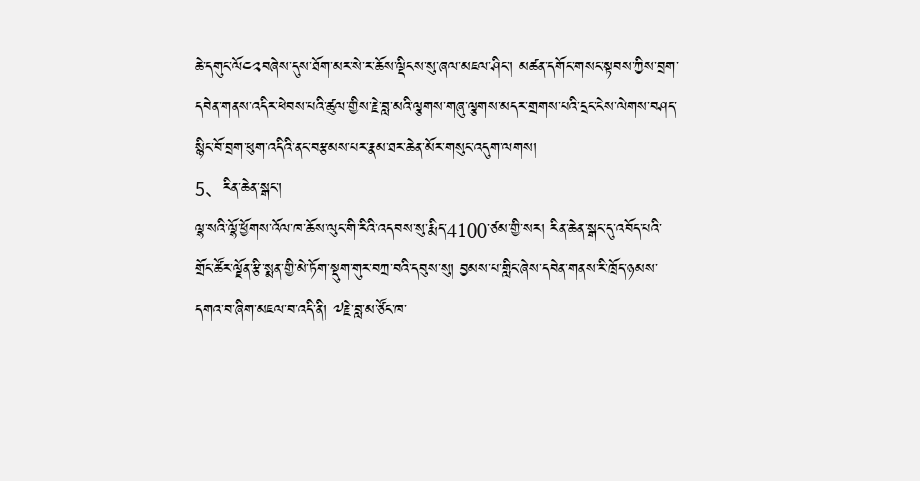ཆེ་དགུང་ལོ༤༢བཞེས་དུས་ཐོག་མར་སེ་ར་ཆོས་ལྡིངས་སུ་ཞལ་མཇལ་ཤིང་། མཚན་དགོང་གསང་སྟབས་ཀྱིས་བྲག་དབེན་གནས་འདིར་ཕེབས་པའི་ཚུལ་གྱིས་རྗེ་བླ་མའི་ལྕགས་གཞུ་ལྕགས་མདར་གྲགས་པའི་དྲང་ངེས་ལེགས་བཤད་སྙིང་བོ་བྲག་ཕུག་འདིའི་ནང་བརྩམས་པར་རྣམ་ཐར་ཆེན་མོར་གསུང་འདུག་ལགས།
5、རིན་ཆེན་སྒང་།
ལྷ་སའི་ལྷོ་ཕྱོགས་འོལ་ཁ་ཆོས་ལུང་གི་རིའི་འདབས་སུ་རྨིད་4100་ཙམ་གྱི་སར། རིན་ཆེན་སྒང་དུ་འབོད་པའི་གྲོང་ཚོར་ལྗོན་རྩི་སྨན་གྱི་མེ་ཏོག་སྡུག་གུར་བཀྲ་བའི་དབུས་སུ། བྱམས་པ་གླིང་ཞེས་དབེན་གནས་རི་ཁྲོད་ཉམས་དགའ་བ་ཞིག་མཇལ་བ་འདི་ནི། ༧རྗེ་བླ་མ་ཙོང་ཁ་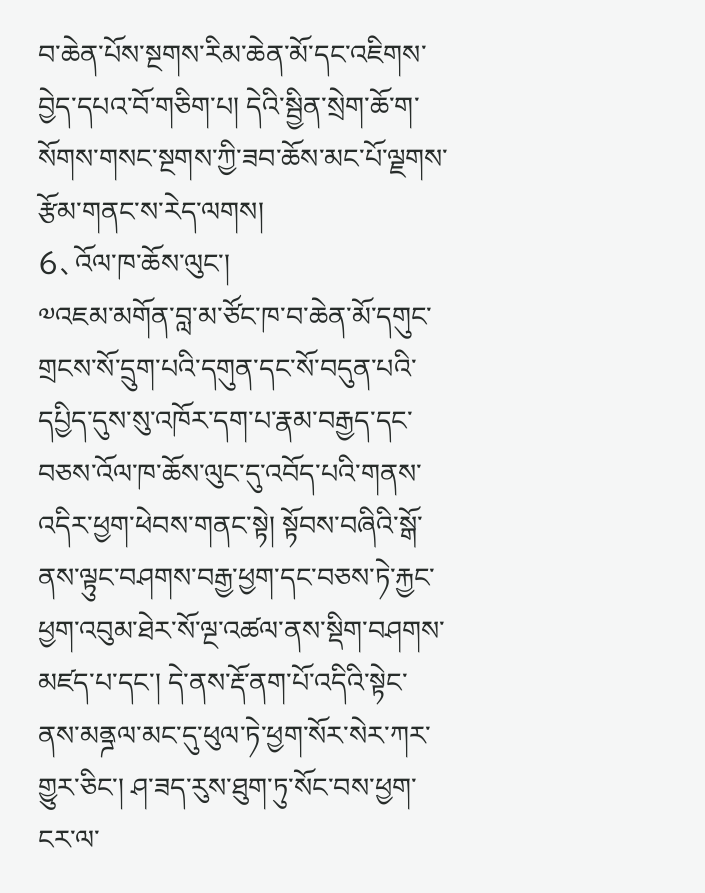བ་ཆེན་པོས་སྔགས་རིམ་ཆེན་མོ་དང་འཇིགས་བྱེད་དཔའ་བོ་གཅིག་པ། དེའི་སྦྱིན་སྲེག་ཆོ་ག་སོགས་གསང་སྔགས་ཀྱི་ཟབ་ཆོས་མང་པོ་ལྗགས་རྩོམ་གནང་ས་རེད་ལགས།
6、འོལ་ཁ་ཆོས་ལུང་།
༧འཇམ་མགོན་བླ་མ་ཙོང་ཁ་བ་ཆེན་མོ་དགུང་གྲངས་སོ་དྲུག་པའི་དགུན་དང་སོ་བདུན་པའི་དཔྱིད་དུས་སུ་འཁོར་དག་པ་རྣམ་བརྒྱད་དང་བཅས་འོལ་ཁ་ཆོས་ལུང་དུ་འབོད་པའི་གནས་འདིར་ཕྱག་ཕེབས་གནང་སྟེ། སྟོབས་བཞིའི་སྒོ་ནས་ལྟུང་བཤགས་བརྒྱ་ཕྱག་དང་བཅས་ཏེ་རྐྱང་ཕྱག་འབུམ་ཐེར་སོ་ལྔ་འཚལ་ནས་སྡིག་བཤགས་མཛད་པ་དང་། དེ་ནས་རྡོ་ནག་པོ་འདིའི་སྟེང་ནས་མནྜལ་མང་དུ་ཕུལ་ཏེ་ཕྱག་སོར་སེར་ཀར་གྱུར་ཅིང་། ཤ་ཟད་རུས་ཐུག་ཏུ་སོང་བས་ཕྱག་ངར་ལ་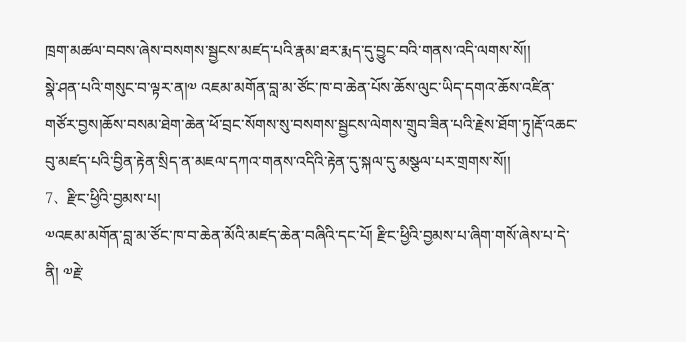ཁྲག་མཚལ་བབས་ཞེས་བསགས་སྦྱངས་མཛད་པའི་རྣམ་ཐར་རྨད་དུ་བྱུང་བའི་གནས་འདི་ལགས་སོ།།
སྣེ་ཤན་པའི་གསུང་བ་ལྟར་ན།༧ འཇམ་མགོན་བླ་མ་ཙོང་ཁ་བ་ཆེན་པོས་ཆོས་ལུང་ཡིད་དགའ་ཆོས་འཛིན་གཙོར་བྱས།ཆོས་བསམ་ཐེག་ཆེན་ཕོ་བྲང་སོགས་སུ་བསགས་སྦྱངས་ལེགས་གྲུབ་ཟིན་པའི་རྗེས་ཐོག་ཏུ།རྡོ་འཆང་བུ་མཛད་པའི་བྱིན་རྟེན་སྲིད་ན་མཇལ་དཀའ་གནས་འདིའི་རྟེན་དུ་སྐལ་དུ་མསྩལ་པར་གྲགས་སོ།།
7、རྫིང་ཕྱིའི་བྱམས་པ།
༧འཇམ་མགོན་བླ་མ་ཙོང་ཁ་བ་ཆེན་མོའི་མཛད་ཆེན་བཞིའི་དང་པོ། རྫིང་ཕྱིའི་བྱམས་པ་ཞིག་གསོ་ཞེས་པ་དེ་ནི། ༧རྗེ་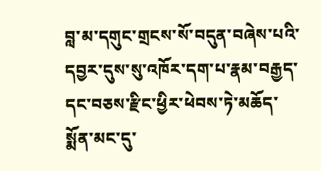བླ་མ་དགུང་གྲངས་སོ་བདུན་བཞེས་པའི་དབྱར་དུས་སུ་འཁོར་དག་པ་རྣམ་བརྒྱད་དང་བཅས་རྫིང་ཕྱིར་ཕེབས་ཏེ་མཆོད་སྨོན་མང་དུ་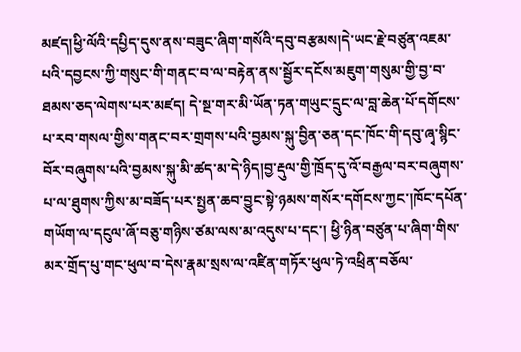མཛད།ཕྱི་ལོའི་དཔྱིད་དུས་ནས་བཟུང་ཞིག་གསོའི་དབུ་བརྩམས།དེ་ཡང་རྗེ་བཙུན་འཇམ་པའི་དབྱངས་ཀྱི་གསུང་གི་གནང་བ་ལ་བརྟེན་ནས་སྦྱོར་དངོས་མཇུག་གསུམ་གྱི་བྱ་བ་ཐམས་ཅད་ལེགས་པར་མཛད། དེ་སྔ་གར་མི་ཡོན་ཏན་གཡུང་དྲུང་ལ་བླ་ཆེན་པོ་དགོངས་པ་རབ་གསལ་གྱིས་གནང་བར་གྲགས་པའི་བྱམས་སྐུ་བྱིན་ཅན་དང་ཁོང་གི་དབུ་ཞྭ་སྙིང་བོར་བཞུགས་པའི་བྱམས་སྐུ་མི་ཚད་མ་དེ་ཉིད།བྱ་རྡུལ་གྱི་ཁྲོད་དུ་འོ་བརྒྱལ་བར་བཞུགས་པ་ལ་ཐུགས་ཀྱིས་མ་བཟོད་པར་སྤྱན་ཆབ་བྱུང་སྟེ་ཉམས་གསོར་དགོངས་ཀྱང་།ཁོང་དཔོན་གཡོག་ལ་དངུལ་ཞོ་བཅུ་གཉིས་ཙམ་ལས་མ་འདུས་པ་དང་། ཕྱི་ཉིན་བཙུན་པ་ཞིག་གིས་མར་གྲོད་པུ་གང་ཕུལ་བ་དེས་རྣམ་སྲས་ལ་འཛིན་གཏོར་ཕུལ་ཏེ་འཕྲིན་བཅོལ་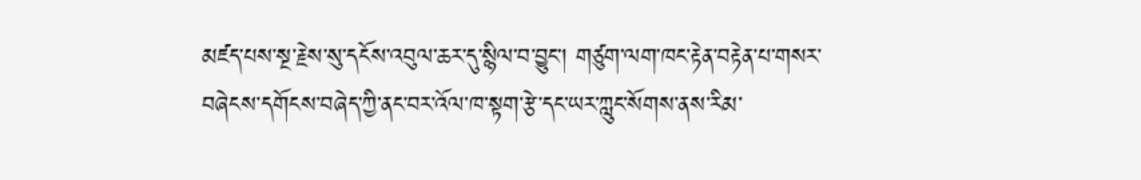མཛད་པས་སྔ་རྗེས་སུ་དངོས་འབུལ་ཆར་དུ་སྙིལ་བ་བྱུང་། གཙུག་ལག་ཁང་རྟེན་བརྟེན་པ་གསར་བཞེངས་དགོངས་བཞེད་ཀྱི་ནང་བར་འོལ་ཁ་སྟག་རྩེ་དང་ཡར་ཀླུང་སོགས་ནས་རིམ་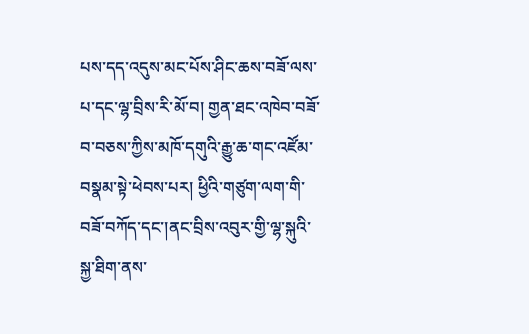པས་དད་འདུས་མང་པོས་ཤིང་ཆས་བཟོ་ལས་པ་དང་ལྷ་བྲིས་རི་མོ་བ། གྱན་ཐང་འཁེབ་བཟོ་བ་བཅས་ཀྱིས་མཁོ་དགུའི་རྒྱུ་ཆ་གང་འཛོམ་བསྣམ་སྟེ་ཕེབས་པར། ཕྱིའི་གཙུག་ལག་གི་བཟོ་བཀོད་དང་།ནང་བྲིས་འབུར་གྱི་ལྷ་སྐུའི་སྐྱ་ཐིག་ནས་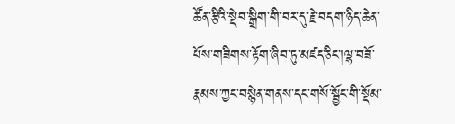ཚོན་རྩིའི་སྡེབ་སྒྲིག་གི་བར་དུ་རྗེ་བདག་ཉིད་ཆེན་པོས་གཟིགས་རྟོག་ཞིབ་ཏུ་མཛད་ཅིང་།ལྷ་བཟོ་རྣམས་ཀྱང་བསྙེན་གནས་དང་གསོ་སྦྱོང་གི་སྡོམ་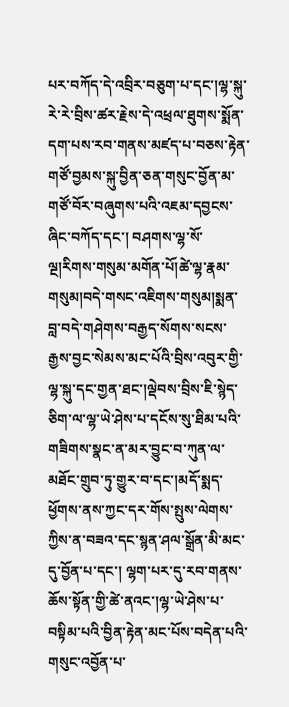པར་བཀོད་དེ་འབྲིར་བཅུག་པ་དང་།ལྷ་སྐུ་རེ་རེ་བྲིས་ཚར་རྗེས་དེ་འཕྲལ་ཐུགས་སྨོན་དག་པས་རབ་གནས་མཛད་པ་བཅས་རྟེན་གཙོ་བྱམས་སྐུ་བྱིན་ཅན་གསུང་བྱོན་མ་གཙོ་བོར་བཞུགས་པའི་འཇམ་དབྱངས་ཞིང་བཀོད་དང་། བཤགས་ལྷ་སོ་ལྔ།རིགས་གསུམ་མགོན་པོ།ཚེ་ལྷ་རྣམ་གསུམ།བདེ་གསང་འཇིགས་གསུམ།སྨན་བླ་བདེ་གཤེགས་བརྒྱད་སོགས་སངས་རྒྱས་བྱང་སེམས་མང་པོའི་བྲིས་འབུར་གྱི་ལྷ་སྐུ་དང་གྱན་ཐང་།ལྡེབས་བྲིས་ཇི་སྙེད་ཅིག་ལ་ལྷ་ཡེ་ཤེས་པ་དངོས་སུ་ཐིམ་པའི་གཟིགས་སྣང་ན་མར་བྱུང་བ་ཀུན་ལ་མཐོང་གྲུབ་ཏུ་གྱུར་བ་དང་།མདོ་སྨད་ཕྱོགས་ནས་ཀྱང་དར་གོས་སྤུས་ལེགས་ཀྱིས་ན་བཟའ་དང་སྙན་ཤལ་སྒྲོན་མི་མང་དུ་བྱོན་པ་དང་། ལྷག་པར་དུ་རབ་གནས་ཆོས་སྟོན་གྱི་ཚེ་ནའང་།ལྷ་ཡེ་ཤེས་པ་བསྟིམ་པའི་བྱིན་རྟེན་མང་པོས་བདེན་པའི་གསུང་འབྱོན་པ་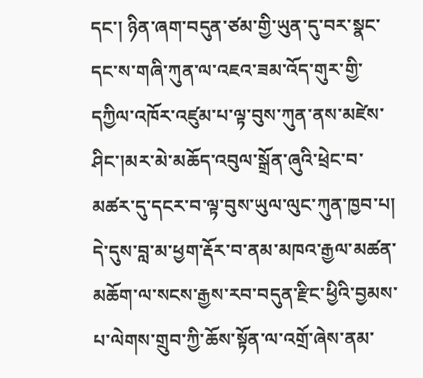དང་། ཉིན་ཞག་བདུན་ཙམ་གྱི་ཡུན་དུ་བར་སྣང་དང་ས་གཞི་ཀུན་ལ་འཇའ་ཟམ་འོད་གུར་གྱི་དཀྱིལ་འཁོར་འཛུམ་པ་ལྟ་བུས་ཀུན་ནས་མཛེས་ཤིང་།མར་མེ་མཆོད་འབུལ་སྒྲོན་ཞུའི་ཕྲེང་བ་མཚར་དུ་དངར་བ་ལྟ་བུས་ཡུལ་ལུང་ཀུན་ཁྱབ་པ། དེ་དུས་བླ་མ་ཕྱག་རྡོར་བ་ནམ་མཁའ་རྒྱལ་མཚན་མཆོག་ལ་སངས་རྒྱས་རབ་བདུན་རྫིང་ཕྱིའི་བྱམས་པ་ལེགས་གྲུབ་ཀྱི་ཆོས་སྟོན་ལ་འགྲོ་ཞེས་ནམ་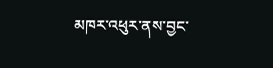མཁར་འཕུར་ནས་བྱང་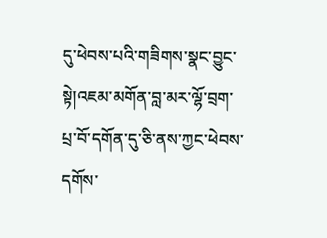དུ་ཕེབས་པའི་གཟིགས་སྣང་བྱུང་སྟེ།འཇམ་མགོན་བླ་མར་ལྷོ་བྲག་པྲ་བོ་དགོན་དུ་ཅི་ནས་ཀྱང་ཕེབས་དགོས་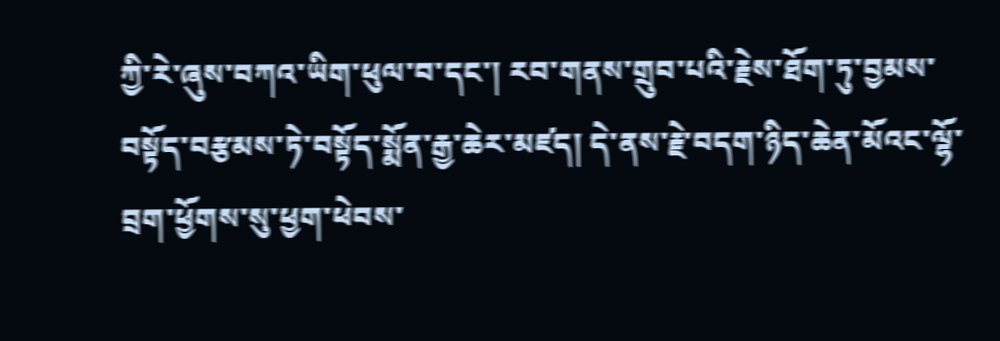ཀྱི་རེ་ཞུས་བཀའ་ཡིག་ཕུལ་བ་དང་། རབ་གནས་གྲུབ་པའི་རྗེས་ཐོག་ཏུ་བྱམས་བསྟོད་བརྩམས་ཏེ་བསྟོད་སྨོན་རྒྱ་ཆེར་མཛད། དེ་ནས་རྗེ་བདག་ཉིད་ཆེན་མོའང་ལྷོ་བྲག་ཕྱོགས་སུ་ཕྱག་ཕེབས་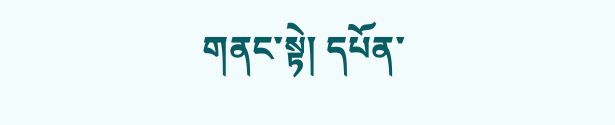གནང་སྟེ། དཔོན་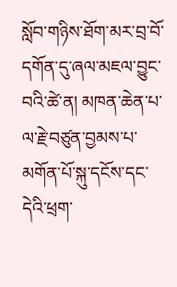སློབ་གཉིས་ཐོག་མར་བྲ་བོ་དགོན་དུ་ཞལ་མཇལ་བྱུང་བའི་ཚེ་ན། མཁན་ཆེན་པ་ལ་རྗེ་བཙུན་བྱམས་པ་མགོན་པོ་སྐུ་དངོས་དང་དེའི་ཕྲག་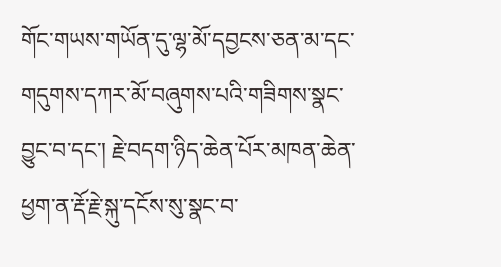གོང་གཡས་གཡོན་དུ་ལྷ་མོ་དབྱངས་ཅན་མ་དང་གདུགས་དཀར་མོ་བཞུགས་པའི་གཟིགས་སྣང་བྱུང་བ་དང་། རྗེ་བདག་ཉིད་ཆེན་པོར་མཁན་ཆེན་ཕྱག་ན་རྡོ་རྗེ་སྐུ་དངོས་སུ་སྣང་བ་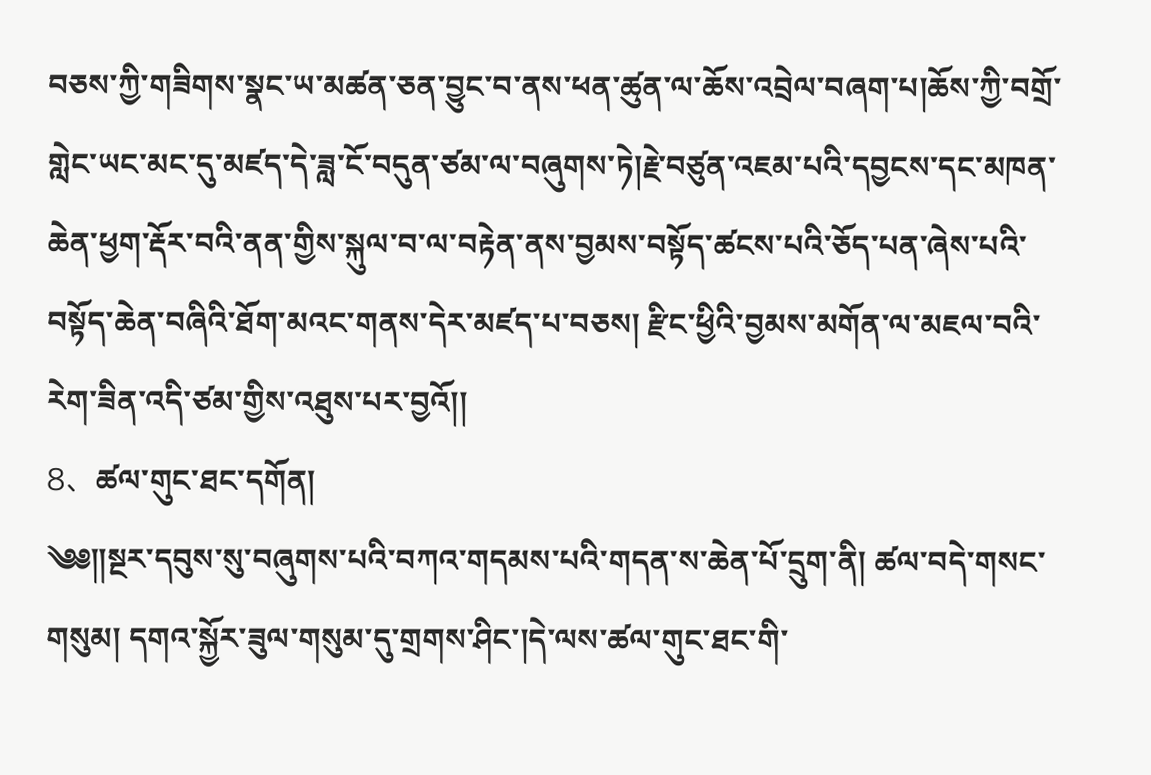བཅས་ཀྱི་གཟིགས་སྣང་ཡ་མཚན་ཅན་བྱུང་བ་ནས་ཕན་ཚུན་ལ་ཆོས་འབྲེལ་བཞག་པ།ཆོས་ཀྱི་བགྲོ་གླེང་ཡང་མང་དུ་མཛད་དེ་ཟླ་ངོ་བདུན་ཙམ་ལ་བཞུགས་ཏེ།རྗེ་བཙུན་འཇམ་པའི་དབྱངས་དང་མཁན་ཆེན་ཕྱག་རྡོར་བའི་ནན་གྱིས་སྐུལ་བ་ལ་བརྟེན་ནས་བྱམས་བསྟོད་ཚངས་པའི་ཅོད་པན་ཞེས་པའི་བསྟོད་ཆེན་བཞིའི་ཐོག་མའང་གནས་དེར་མཛད་པ་བཅས། རྫིང་ཕྱིའི་བྱམས་མགོན་ལ་མཇལ་བའི་རེག་ཟིན་འདི་ཙམ་གྱིས་འཐུས་པར་བྱའོ།།
8、ཚལ་གུང་ཐང་དགོན།
༄༅༎སྔར་དབུས་སུ་བཞུགས་པའི་བཀའ་གདམས་པའི་གདན་ས་ཆེན་པོ་དྲུག་ནི། ཚལ་བདེ་གསང་གསུམ། དགའ་སྐྱོར་ཟུལ་གསུམ་དུ་གྲགས་ཤིང་།དེ་ལས་ཚལ་གུང་ཐང་གི་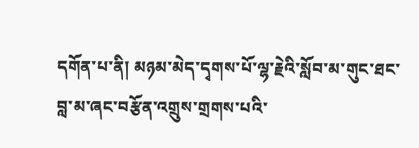དགོན་པ་ནི། མཉམ་མེད་དྭགས་པོ་ལྷ་རྗེའི་སློབ་མ་གུང་ཐང་བླ་མ་ཞང་བརྩོན་འགྲུས་གྲགས་པའི་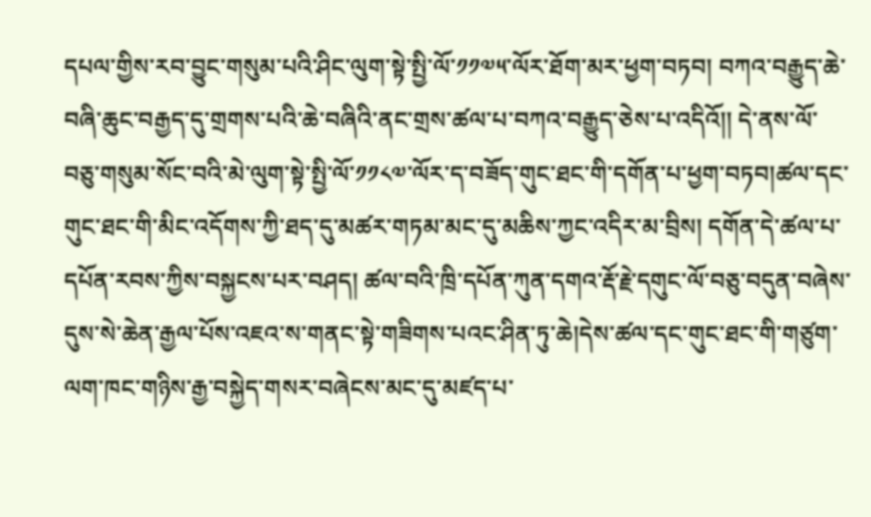དཔལ་གྱིས་རབ་བྱུང་གསུམ་པའི་ཤིང་ལུག་སྟེ་སྤྱི་ལོ་༡༡༧༥་ལོར་ཐོག་མར་ཕྱག་བཏབ། བཀའ་བརྒྱུད་ཆེ་བཞི་ཆུང་བརྒྱད་དུ་གྲགས་པའི་ཆེ་བཞིའི་ནང་གྲས་ཚལ་པ་བཀའ་བརྒྱུད་ཅེས་པ་འདིའོ།། དེ་ནས་ལོ་བཅུ་གསུམ་སོང་བའི་མེ་ལུག་སྟེ་སྤྱི་ལོ་༡༡༨༧་ལོར་ད་བཟོད་གུང་ཐང་གི་དགོན་པ་ཕྱག་བཏབ།ཚལ་དང་གུང་ཐང་གི་མིང་འདོགས་ཀྱི་ཐད་དུ་མཚར་གཏམ་མང་དུ་མཆིས་ཀྱང་འདིར་མ་བྲིས། དགོན་དེ་ཚལ་པ་དཔོན་རབས་ཀྱིས་བསྐྱངས་པར་བཤད། ཚལ་བའི་ཁྲི་དཔོན་ཀུན་དགའ་རྡོ་རྗེ་དགུང་ལོ་བཅུ་བདུན་བཞེས་དུས་སེ་ཆེན་རྒྱལ་པོས་འཇའ་ས་གནང་སྟེ་གཟིགས་པའང་ཤིན་ཏུ་ཆེ།དེས་ཚལ་དང་གུང་ཐང་གི་གཙུག་ལག་ཁང་གཉིས་རྒྱ་བསྐྱེད་གསར་བཞེངས་མང་དུ་མཛད་པ་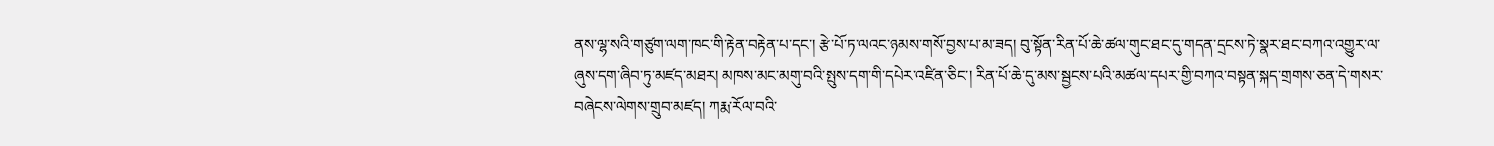ནས་ལྷ་སའི་གཙུག་ལག་ཁང་གི་རྟེན་བརྟེན་པ་དང་། རྩེ་པོ་ཏ་ལའང་ཉམས་གསོ་བྱས་པ་མ་ཟད། བུ་སྟོན་རིན་པོ་ཆེ་ཚལ་གུང་ཐང་དུ་གདན་དྲངས་ཏེ་སྣར་ཐང་བཀའ་འགྱུར་ལ་ཞུས་དག་ཞིབ་ཏུ་མཛད་མཐར། མཁས་མང་མགུ་བའི་སྤུས་དག་གི་དཔེར་འཛིན་ཅིང་། རིན་པོ་ཆེ་དུ་མས་སྦྱངས་པའི་མཚལ་དཔར་གྱི་བཀའ་བསྟན་སྐད་གྲགས་ཅན་དེ་གསར་བཞེངས་ལེགས་གྲུབ་མཛད། ཀརྨ་རོལ་བའི་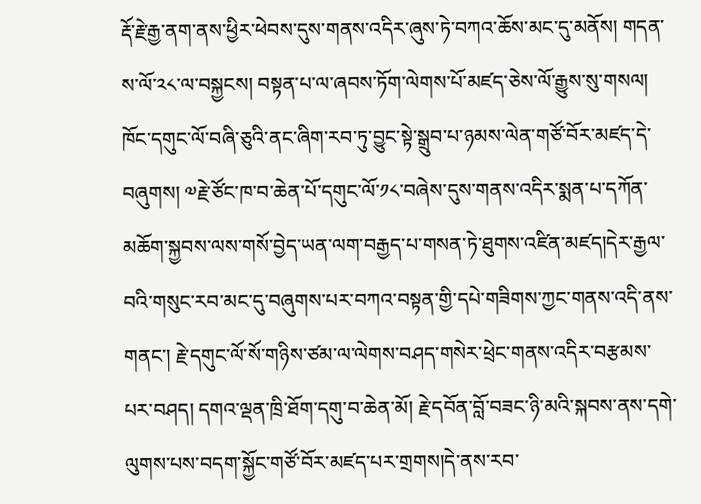རྡོ་རྗེ་རྒྱ་ནག་ནས་ཕྱིར་ཕེབས་དུས་གནས་འདིར་ཞུས་ཏེ་བཀའ་ཆོས་མང་དུ་མནོས། གདན་ས་ལོ་༢༨་ལ་བསྐྱངས། བསྟན་པ་ལ་ཞབས་ཏོག་ལེགས་པོ་མཛད་ཅེས་ལོ་རྒྱུས་སུ་གསལ། ཁོང་དགུང་ལོ་བཞི་ཅུའི་ནང་ཞིག་རབ་ཏུ་བྱུང་སྟེ་སྒྲུབ་པ་ཉམས་ལེན་གཙོ་བོར་མཛད་དེ་བཞུགས། ༧རྗེ་ཙོང་ཁ་བ་ཆེན་པོ་དགུང་ལོ་༡༨་བཞེས་དུས་གནས་འདིར་སྨན་པ་དཀོན་མཆོག་སྐྱབས་ལས་གསོ་བྱེད་ཡན་ལག་བརྒྱད་པ་གསན་ཏེ་ཐུགས་འཛིན་མཛད།དེར་རྒྱལ་བའི་གསུང་རབ་མང་དུ་བཞུགས་པར་བཀའ་བསྟན་གྱི་དཔེ་གཟིགས་ཀྱང་གནས་འདི་ནས་གནང་། རྗེ་དགུང་ལོ་སོ་གཉིས་ཙམ་ལ་ལེགས་བཤད་གསེར་ཕྲེང་གནས་འདིར་བརྩམས་པར་བཤད། དགའ་ལྡན་ཁྲི་ཐོག་དགུ་བ་ཆེན་མོ། རྗེ་དབོན་བློ་བཟང་ཉི་མའི་སྐབས་ནས་དགེ་ལུགས་པས་བདག་སྐྱོང་གཙོ་བོར་མཛད་པར་གྲགས།དེ་ནས་རབ་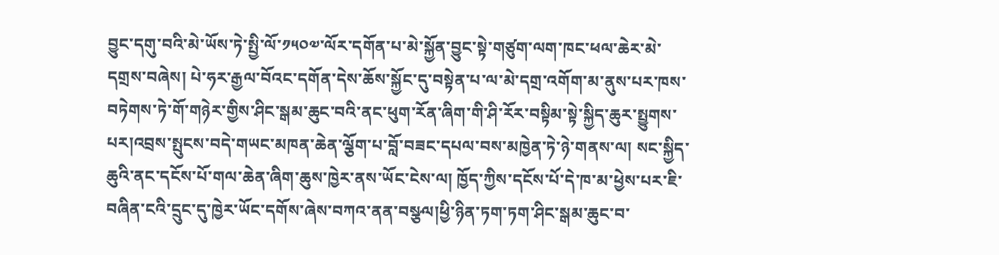བྱུང་དགུ་བའི་མེ་ཡོས་ཏེ་སྤྱི་ལོ་༡༥༠༧་ལོར་དགོན་པ་མེ་སྐྱོན་བྱུང་སྟེ་གཙུག་ལག་ཁང་ཕལ་ཆེར་མེ་དགྲས་བཞེས། པེ་ཧར་རྒྱལ་བོའང་དགོན་དེས་ཆོས་སྐྱོང་དུ་བསྟེན་པ་ལ་མེ་དགྲ་འགོག་མ་ནུས་པར་ཁས་བཏེགས་ཏེ་གོ་གཉེར་གྱིས་ཤིང་སྒམ་ཆུང་བའི་ནང་ཕུག་རོན་ཞིག་གི་ཤི་རོར་བསྟིམ་སྟེ་སྐྱིད་ཆུར་སྤྱུགས་པར།འབྲས་སྤུངས་བདེ་གཡང་མཁན་ཆེན་ལྕོག་པ་བློ་བཟང་དཔལ་བས་མཁྱེན་ཏེ་ཉེ་གནས་ལ། སང་སྐྱིད་ཆུའི་ནང་དངོས་པོ་གལ་ཆེན་ཞིག་ཆུས་ཁྱེར་ནས་ཡོང་ངེས་ལ། ཁྱོད་ཀྱིས་དངོས་པོ་དེ་ཁ་མ་ཕྱེས་པར་ཇི་བཞིན་ངའི་དྲུང་དུ་ཁྱེར་ཡོང་དགོས་ཞེས་བཀའ་ནན་བསྩལ།ཕྱི་ཉིན་ཏག་ཏག་ཤིང་སྒམ་ཆུང་བ་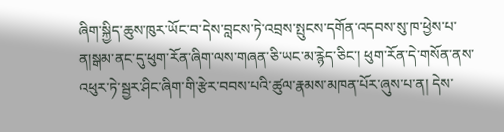ཞིག་སྐྱིད་ཆུས་ཁུར་ཡོང་བ་དེས་བླངས་ཏེ་འབྲས་སྤུངས་དགོན་འདབས་སུ་ཁ་ཕྱེས་པ་ན།སྒམ་ནང་དུ་ཕུག་རོན་ཞིག་ལས་གཞན་ཅི་ཡང་མ་རྙེད་ཅིང་། ཕུག་རོན་དེ་གསོན་ནས་འཕུར་ཏེ་སྦྱར་ཤིང་ཞིག་གི་རྩེར་བབས་པའི་ཚུལ་རྣམས་མཁན་པོར་ཞུས་པ་ན། དེས་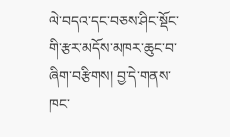ལེ་བདའ་དང་བཅས་ཤིང་སྡོང་གི་རྩར་མདོས་མཁར་ཆུང་བ་ཞིག་བརྩིགས། བྱ་དེ་གནས་ཁང་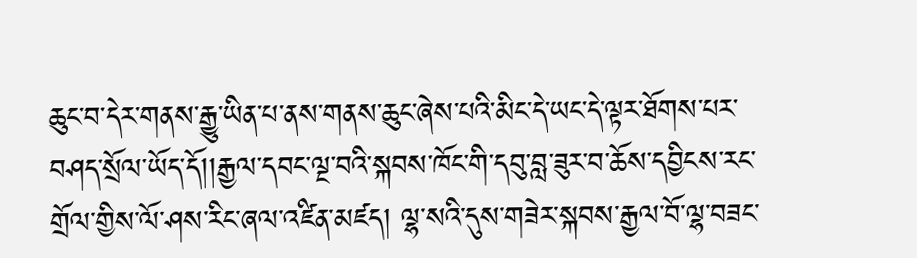ཆུང་བ་དེར་གནས་རྒྱུ་ཡིན་པ་ནས་གནས་ཆུང་ཞེས་པའི་མིང་དེ་ཡང་དེ་ལྟར་ཐོགས་པར་བཤད་སྲོལ་ཡོད་དོ།།རྒྱལ་དབང་ལྔ་བའི་སྐབས་ཁོང་གི་དབུ་བླ་ཟུར་བ་ཆོས་དབྱིངས་རང་གྲོལ་གྱིས་ལོ་ཤས་རིང་ཞལ་འཛིན་མཛད། ལྷ་སའི་དུས་གཟེར་སྐབས་རྒྱལ་བོ་ལྷ་བཟང་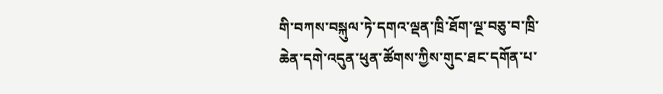གི་བཀས་བསྐུལ་ཏེ་དགའ་ལྡན་ཁྲི་ཐོག་ལྔ་བཅུ་བ་ཁྲི་ཆེན་དགེ་འདུན་ཕུན་ཚོགས་ཀྱིས་གུང་ཐང་དགོན་པ་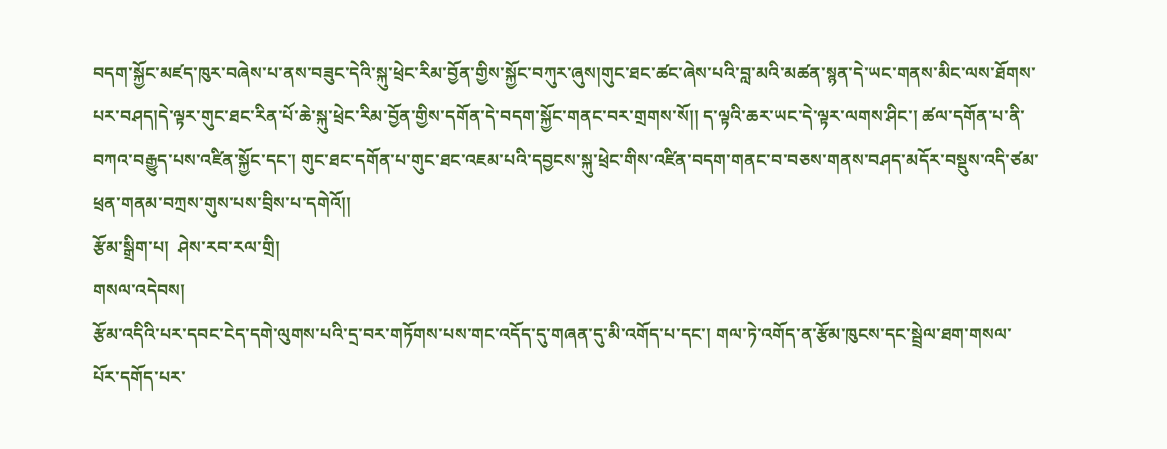བདག་སྐྱོང་མཛད་ཁུར་བཞེས་པ་ནས་བཟུང་དེའི་སྐུ་ཕྲེང་རིམ་བྱོན་གྱིས་སྐྱོང་བཀུར་ཞུས།གུང་ཐང་ཚང་ཞེས་པའི་བླ་མའི་མཚན་སྙན་དེ་ཡང་གནས་མིང་ལས་ཐོགས་པར་བཤད།དེ་ལྟར་གུང་ཐང་རིན་པོ་ཆེ་སྐུ་ཕྲེང་རིམ་བྱོན་གྱིས་དགོན་དེ་བདག་སྐྱོང་གནང་བར་གྲགས་སོ།། ད་ལྟའི་ཆར་ཡང་དེ་ལྟར་ལགས་ཤིང་། ཚལ་དགོན་པ་ནི་བཀའ་བརྒྱུད་པས་འཛིན་སྐྱོང་དང་། གུང་ཐང་དགོན་པ་གུང་ཐང་འཇམ་པའི་དབྱངས་སྐུ་ཕྲེང་གིས་འཛིན་བདག་གནང་བ་བཅས་གནས་བཤད་མདོར་བསྡུས་འདི་ཙམ་ཕྲན་གནམ་བཀྲས་གུས་པས་བྲིས་པ་དགེའོ།།
རྩོམ་སྒྲིག་པ།  ཤེས་རབ་རལ་གྲི།
གསལ་འདེབས།
རྩོམ་འདིའི་པར་དབང་ངེད་དགེ་ལུགས་པའི་དྲ་བར་གཏོགས་པས་གང་འདོད་དུ་གཞན་དུ་མི་འགོད་པ་དང་། གལ་ཏེ་འགོད་ན་རྩོམ་ཁུངས་དང་སྦྲེལ་ཐག་གསལ་པོར་དགོད་པར་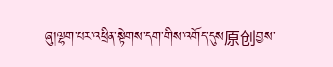ཞུ།ལྷག་པར་འཕྲིན་སྟེགས་དག་གིས་འགོད་དུས原创བྱས་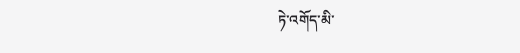ཏེ་འགོད་མི་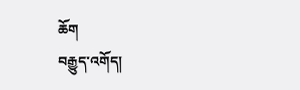ཆོག
བརྒྱུད་འགོད།